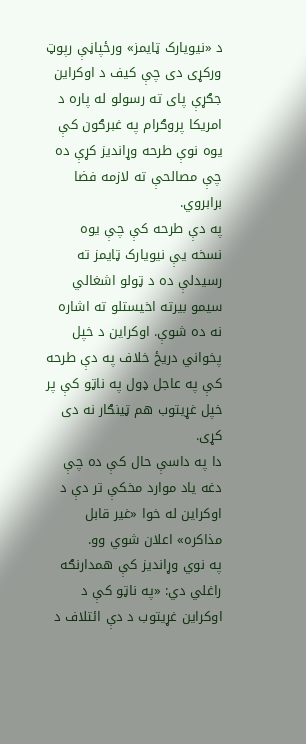د «نیویارک ټایمز» ورځپاڼې رپوټ ورکړی دی چې کیف د اوکراین جګړې پای ته رسولو له پاره د امریکا پروګرام په غبرګون کې یوه نوې طرحه وړاندیز کړې ده چې مصالحې ته لازمه فضا برابروي.
په دې طرحه کې چې یوه نسخه یې نیویارک ټایمز ته رسیدلې ده د ټولو اشغالي سیمو بیرته اخیستلو ته اشاره نه ده شوې. اوکراین د خپل پخواني دریځ خلاف په دې طرحه کې په عاجل ډول په ناټو کې پر خپل غړیتوب هم ټینګار نه دی کړی.
دا په داسې حال کې ده چې دغه یاد موارد مخکې تر دې د اوکراین له خوا «غیر قابل مذاکره» اعلان شوي وو.
په نوي وړاندیز کې همدارنګه راغلي دي: «په ناټو کې د اوکراین غړیتوب د دې ائتلاف د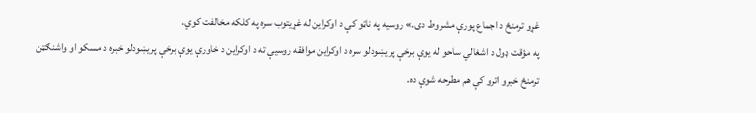غړو ترمنځ د اجماع پورې مشروط دی.» روسیه په ناټو کې د اوکراین له غړیتوب سره په کلکه مخالفت کوي.
په مؤقت ډول د اشغالي ساحو له یوې برخې پریښودلو سره د اوکراین موافقه روسیې ته د اوکراین د خاورې یوې برخې پریښودلو خبره د مسکو او واشنګټن ترمنځ خبرو اترو کې هم مطرحه شوې ده.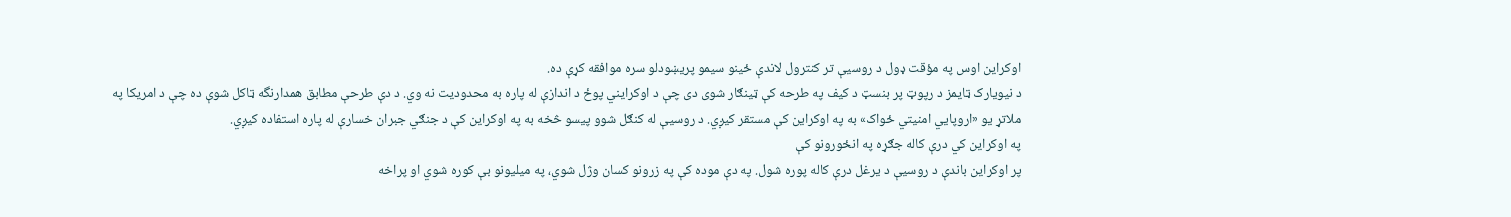اوکراین اوس په مؤقت ډول د روسیې تر کنترول لاندې ځینو سیمو پریښودلو سره موافقه کړې ده.
د نیویارک ټایمز د رپوټ پر بنسټ د کیف په طرحه کې ټینګار شوی دی چې د اوکرایني پوځ د اندازې له پاره به محدودیت نه وي. د دې طرحې مطابق همدارنگه ټاکل شوې ده چې د امریکا په ملاتړ یو «اروپايي امنیتي ځواک» به په اوکراین کې مستقر کیږي. د روسیې له کنګل شوو پيسو څخه به په اوکراین کې د جنګي جبران خسارې له پاره استفاده کیږي.
په اوکراين کي درې کاله جګړه په انځورونو کې
پر اوکراين باندې د روسیې د يرغل درې کاله پوره شول. په دې موده کې په زرونو کسان وژل شوي، په ميليونو بې کوره شوي او پراخه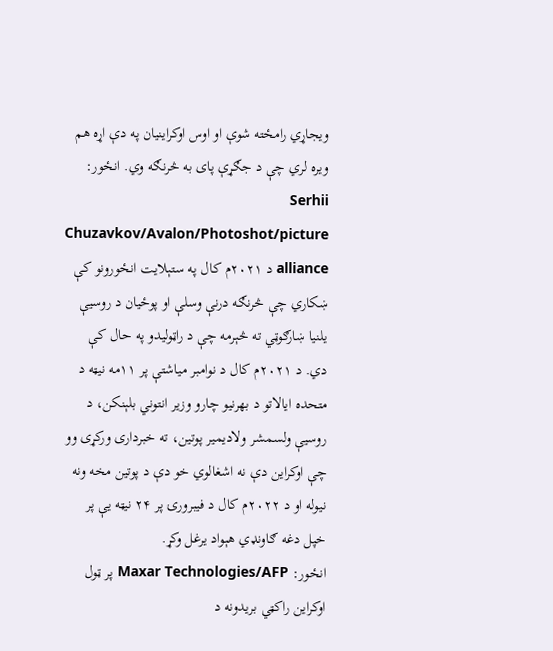ويجاړي رامځته شوې او اوس اوکراينيان په دې اړه هم ويره لري چې د جګړې پای به څرنګه وي. انځور: Serhii Chuzavkov/Avalon/Photoshot/picture alliance د ۲۰۲۱م کال په ستېلايت انځورونو کې ښکاري چې څرنګه درنې وسلې او پوځيان د روسیې يلنيا ښارګوټي ته څېرمه چې د راټوليدو په حال کې دي. د ۲۰۲۱م کال د نوامبر مياشتې پر ۱۱مه نیټه د متحده ایالاتو د بهرنیو چارو وزير انتوني بلېنکن، د روسیې ولسمشر ولاديمیر پوتين، ته خبرداری ورکړی وو چې اوکراين دې نه اشغالوي خو دې د پوتين مخه ونه نيوله او د ۲۰۲۲م کال د فيبرورۍ پر ۲۴ نيټه یې پر خپل دغه ګاونډي هېواد يرغل وکړ.
انځور: Maxar Technologies/AFP پر ټول اوکراين راکټي بريدونه د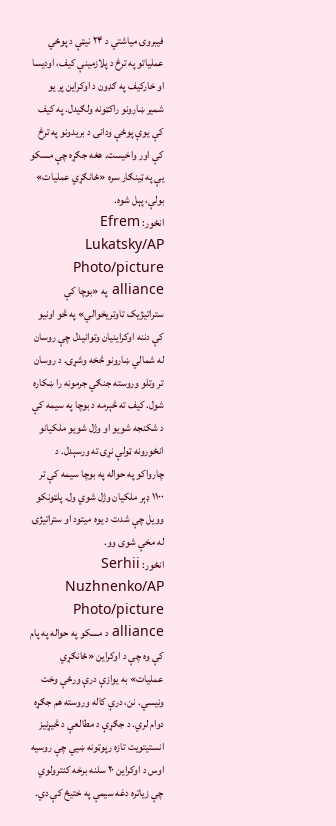فیبروۍ مياشتي د ۲۴ نيټې د پوځي عملياتو په ترڅ د پلازمينې کيف، اوديسا او خارکيف په ګډون د اوکراين پر يو شمير ښارونو راکټونه ولګيدل. په کيف کې يوې پوځې ودانۍ د بريدونو په ترڅ کې اور واخیست. هغه جګړه چې مسکو یې په ټينګار سره «ځانګړي عمليات» بولې، پېل شوه.
انځور: Efrem Lukatsky/AP Photo/picture alliance په «بوچا کې ستراتیژيک تاوتريخوالي» په څو اونيو کې دننه اوکراينيان وتوانيدل چې روسان له شمالي ښارونو څخه وشړی. د روسان تر وتلو وروسته جنګي جرمونه را ښکاره شول. کيف ته څېرمه د بوچا په سيمه کې د شکنجه شويو او وژل شويو ملکیانو انځورونه ټولې نړۍ ته ورسېدل. د چارواکو په حواله په بوچا سيمه کې تر ۱۱۰۰ ډېر ملکيان وژل شوي ول. پلټونکو وويل چې شدت د يوه ميتود او ستراتیژۍ له مخې شوی وو.
انځور: Serhii Nuzhnenko/AP Photo/picture alliance د مسکو په حواله په پام کې وه چې د اوکراين «ځانګړي عمليات» به يوازې درې ورځې وخت ونيسي. نن، درې کاله وروسته هم جګړه دوام لري. د جګړې د مطالعې د څيړنیز انستيتويت تازه رپوټونه ښيي چې روسيه اوس د اوکراين ۲۰ سلنه برخه کنترولوي چې زياتره دغه سيمې په ختیځ کې دي.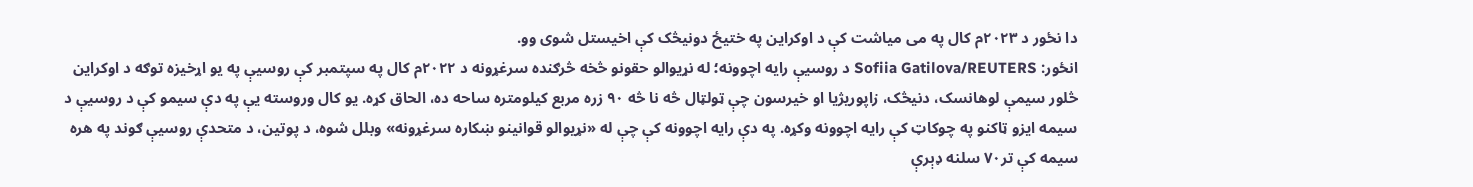دا نځور د ۲۰۲۳م کال په می میاشت کې د اوکراين په ختیځ دونيڅک کې اخیستل شوی وو.
انځور: Sofiia Gatilova/REUTERS د روسیې رایه اچوونه؛ له نړيوالو حقونو څخه څرګنده سرغړونه د ۲۰۲۲م کال په سپتمبر کې روسیې په يو اړخیزه توګه د اوکراين څلور سيمې لوهانسک، دنيڅک، زاپوريژيا او خیرسون چې ټولټال څه نا څه ۹۰ زره مربع کيلومتره ساحه ده، الحاق کړه. يو کال وروسته یې په دې سيمو کې د روسیې د سيمه ایزو ټاکنو په چوکاټ کې رایه اچوونه وکړه. په دې رايه اچوونه کې چې له «نړيوالو قوانينو ښکاره سرغړونه» وبلل شوه، د پوتين، د متحدې روسیې ګوند په هره سيمه کې تر۷۰ سلنه ډېرې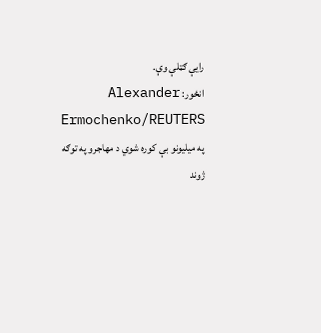رایې ګټلې وې.
انځور: Alexander Ermochenko/REUTERS په میليونو بې کوره شوي د مهاجرو په توګه ژوند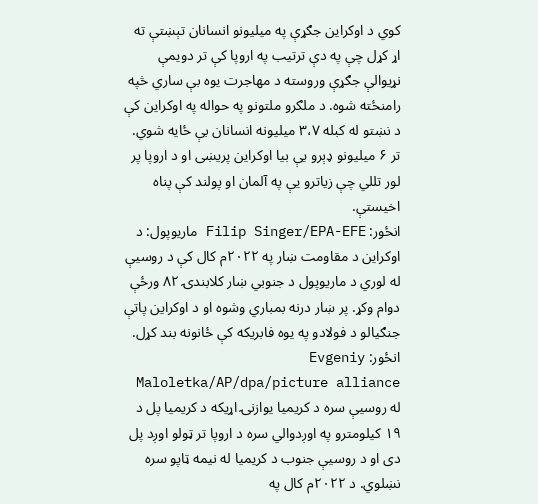کوي د اوکراين جګړې په ميليونو انسانان تېښتې ته اړ کړل چې په دې ترتيب په اروپا کې تر دويمې نړيوالې جګړې وروسته د مهاجرت يوه بې ساري څپه رامنځته شوه. د ملګرو ملتونو په حواله په اوکراين کې د نښتو له کبله ۳،۷ ميليونه انسانان بې ځایه شوي. تر ۶ ميليونو ډېرو یې بيا اوکراين پريښی او د اروپا پر لور تللي چې زياترو یې په آلمان او پولند کې پناه اخیستې.
انځور: Filip Singer/EPA-EFE ماريوپول: د اوکراين د مقاومت ښار په ۲۰۲۲م کال کې د روسیې له لوري د ماريوپول د جنوبي ښار کلابندۍ ۸۲ ورځې دوام وکړ. پر ښار درنه بمباري وشوه او د اوکراين پاتې جنګيالو د فولادو په يوه فابريکه کې ځانونه بند کړل.
انځور: Evgeniy Maloletka/AP/dpa/picture alliance له روسیې سره د کريميا يوازنۍ اړيکه د کريميا پل د ۱۹ کیلومترو په اوږدوالي سره د اروپا تر ټولو اوږد پل دی او د روسیې جنوب د کريميا له نيمه ټاپو سره نښلوي. د ۲۰۲۲م کال په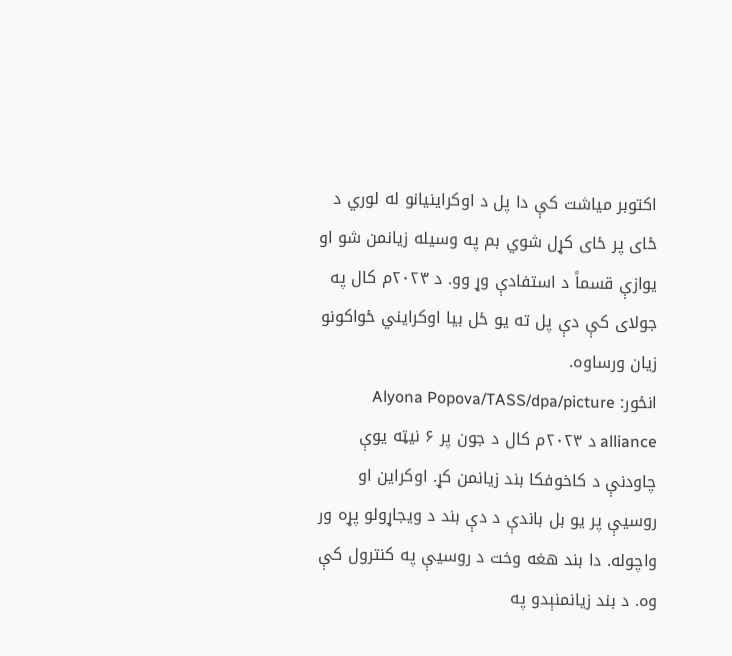اکتوبر مياشت کې دا پل د اوکراینيانو له لوري د ځای پر ځای کړل شوي بم په وسيله زيانمن شو او يوازې قسماً د استفادې وړ وو. د ۲۰۲۳م کال په جولای کې دې پل ته يو ځل بيا اوکرايني ځواکونو زيان ورساوه.
انځور: Alyona Popova/TASS/dpa/picture alliance د ۲۰۲۳م کال د جون پر ۶ نيټه يوې چاودنې د کاخوفکا بند زيانمن کړ. اوکراين او روسیې پر يو بل باندې د دې بند د ويجاړولو پړه ور واچوله. دا بند هغه وخت د روسیې په کنترول کې وه. د بند زيانمنېدو په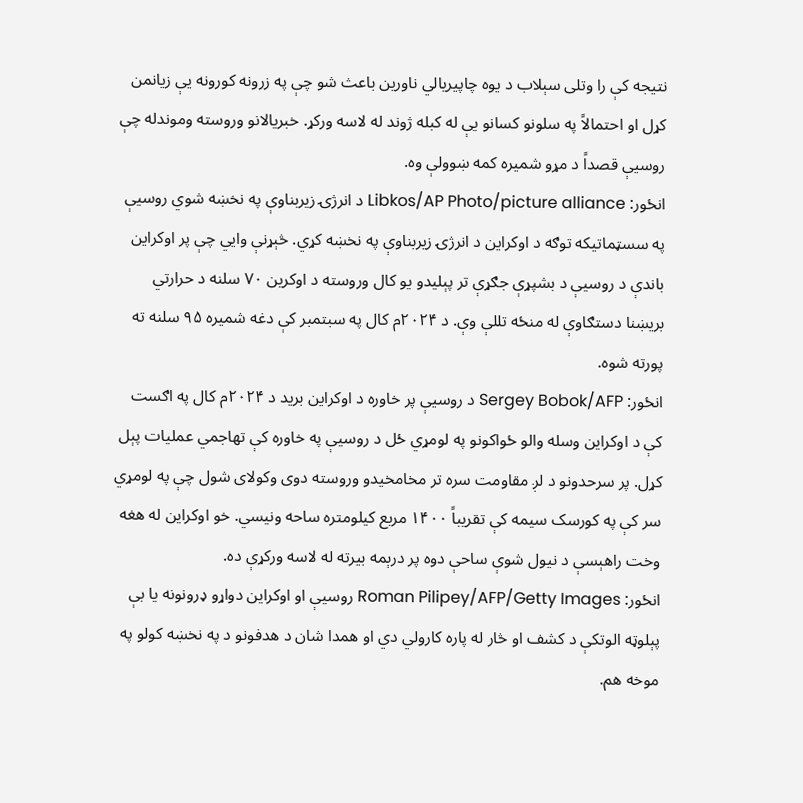نتيجه کې را وتلی سېلاب د يوه چاپيريالي ناورين باعث شو چې په زرونه کورونه یې زيانمن کړل او احتمالاً په سلونو کسانو یې له کبله ژوند له لاسه ورکړ. خبريالانو وروسته وموندله چې روسیې قصداً د مړو شميره کمه ښوولې وه.
انځور: Libkos/AP Photo/picture alliance د انرژۍ زيربناوې په نخښه شوي روسیې په سسټماتيکه توګه د اوکراين د انرژۍ زيربناوې په نخښه کړي. څېړنې وايي چې پر اوکراين باندې د روسیې د بشپړې جګړې تر پېليدو يو کال وروسته د اوکرين ۷۰ سلنه د حرارتي بريښنا دستګاوې له منځه تللې وې. د ۲۰۲۴م کال په سبتمبر کې دغه شميره ۹۵ سلنه ته پورته شوه.
انځور: Sergey Bobok/AFP د روسیې پر خاوره د اوکراين بريد د ۲۰۲۴م کال په اګست کې د اوکراين وسله والو ځواکونو په لومړي ځل د روسیې په خاوره کې تهاجمي عمليات پېل کړل. پر سرحدونو د لږ مقاومت سره تر مخامخيدو وروسته دوی وکولای شول چې په لومړي سر کې په کورسک سيمه کې تقریباً ۱۴۰۰ مربع کیلومتره ساحه ونيسي. خو اوکراين له هغه وخت راهېسې د نيول شوې ساحې دوه پر درېمه بیرته له لاسه ورکړې ده.
انځور: Roman Pilipey/AFP/Getty Images روسیې او اوکراين دواړو ډرونونه يا بې پېلوټه الوتکې د کشف او څار له پاره کارولي دي او همدا شان د هدفونو د په نخښه کولو په موخه هم.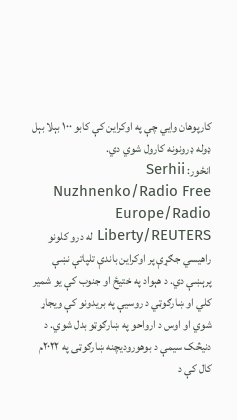کارپوهان وايي چې په اوکراين کې کابو ۱۰۰ بېلا بېل ډوله ډرونونه کارول شوي دي.
انځور: Serhii Nuzhnenko/Radio Free Europe/Radio Liberty/REUTERS له درو کلونو راهیسي جګړې پر اوکراين باندې تلپاتې نښې پرېښې دي. د هېواد په ختيځ او جنوب کې يو شمير کلي او ښارګوټي د روسیې په بريدونو کې ويجاړ شوي او اوس د ارواحو په ښارګوټو بدل شوي. د دنيڅک سيمې د بوهوروديچنه ښارګوټی په ۲۰۲۲م کال کې د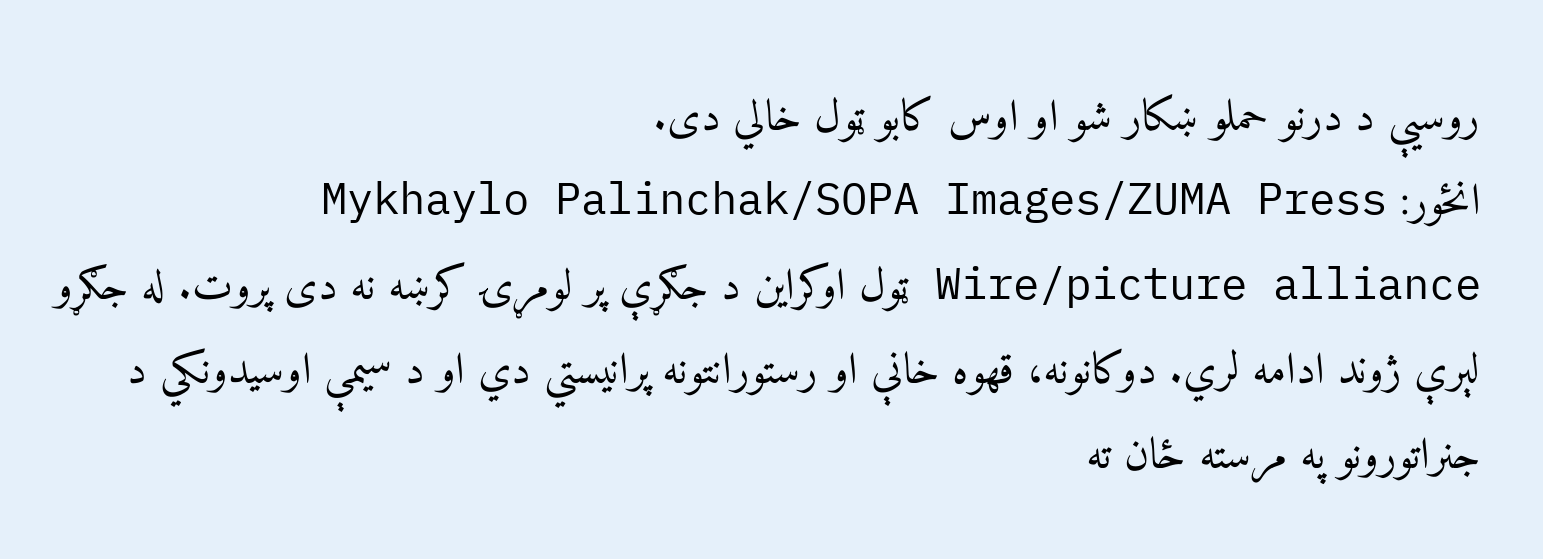روسیې د درنو حملو ښکار شو او اوس کابو ټول خالي دی.
انځور: Mykhaylo Palinchak/SOPA Images/ZUMA Press Wire/picture alliance ټول اوکراين د جګړې پر لومړۍ کرښه نه دی پروت. له جګړو لېرې ژوند ادامه لري. دوکانونه، قهوه خانې او رستورانتونه پرانیستي دي او د سيمې اوسيدونکي د جنراتورونو په مرسته ځان ته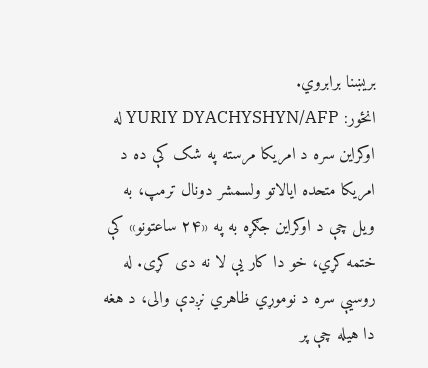بریښنا برابروي.
انځور: YURIY DYACHYSHYN/AFP له اوکراين سره د امريکا مرسته په شک کې ده د امريکا متحده ایالاتو ولسمشر دونال ترمپ، به ويل چې د اوکراین جګړه به په «۲۴ ساعتونو» کې ختمه کړي، خو دا کار یې لا نه دی کړی. له روسیې سره د نوموړي ظاهري نږدې والی، د هغه دا هيله چې پر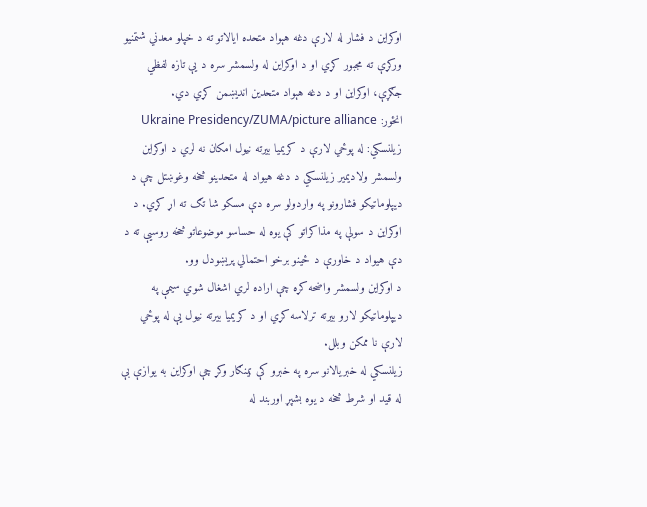اوکراين د فشار له لارې دغه هېواد متحده ایالاتو ته د خپلو معدني شتمنيو ورکړې ته مجبور کړي او د اوکراين له ولسمشر سره د یې تازه لفظي جګړې، اوکراين او د دغه هېواد متحدين انديښمن کړي دي.
انځور: Ukraine Presidency/ZUMA/picture alliance
زیلنسکي: له پوځي لارې د کریمیا بیرته نیول امکان نه لري د اوکراین ولسمشر ولادیمیر زیلنسکي د دغه هیواد له متحدینو څخه وغوښتل چې د دیپلوماتیکو فشارونو په واردولو سره دې مسکو شا تګ ته اړ کړي. د اوکراین د سولې په مذاکراتو کې یوه له حساسو موضوعاتو څخه روسیې ته د دې هیواد د خاورې د ځینو برخو احتمالي پريښودل وو.
د اوکراین ولسمشر واضحه کړه چې اراده لري اشغال شوي سیمې په دیپلوماتیکو لارو بیرته ترلاسه کړي او د کریمیا بیرته نیول یې له پوځي لارې نا ممکن وبلل.
زیلنسکي له خبریالانو سره په خبرو کې ټینګار وکړ چې اوکراین به یوازې بې له قید او شرط څخه د یوه بشپړ اوربند له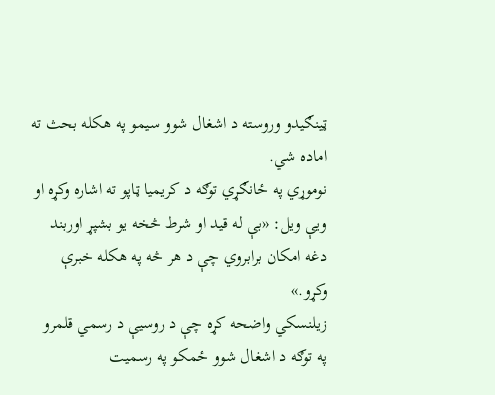ټینګیدو وروسته د اشغال شوو سیمو په هکله بحث ته اماده شي.
نوموړي په ځانګړي توګه د کریمیا ټاپو ته اشاره وکړه او ویې ویل: «بې له قید او شرط څخه یو بشپړ اوربند دغه امکان برابروي چې د هر څه په هکله خبرې وکړو.»
زیلنسکي واضحه کړه چې د روسیې د رسمي قلمرو په توګه د اشغال شوو ځمکو په رسمیت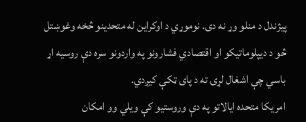پيژندل د منلو وړ نه دی. نوموړي د اوکراین له متحدینو څخه وغوښتل څو د دیپلوماتیکو او اقتصادي فشارونو په واردونو سره دې روسیه اړ باسي چې اشغال لړۍ ته د پای ټکې کیږدي.
امریکا متحده ایالاتو په دې وروستیو کې ویلي وو امکان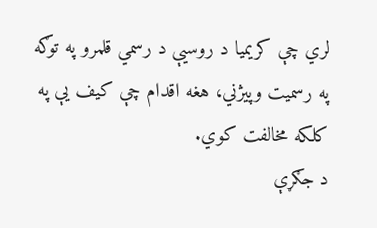لري چې کریمیا د روسیې د رسمي قلمرو په توګه په رسمیت وپيژني، هغه اقدام چې کیف یې په کلکه مخالفت کوي.
د جګړې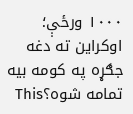۱۰۰۰ ورځې؛ اوکراین ته دغه جګړه په کومه بیه تمامه شوه؟This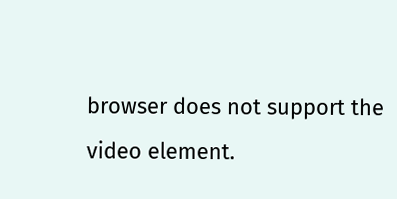browser does not support the video element.